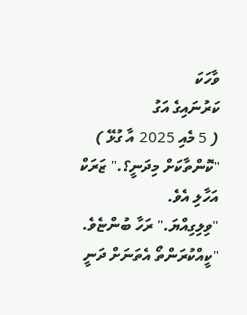ވާހަކަ
ކަރުނައިގެ އަގު
( 5 މެއި 2025 އާ ގުޅޭ )
"ކޮންތާކަށް މިދަނީ؟." ޒަރަކް އަހާލި އެވެ.
"ވިލިގިއްޔަ." ރަހާ ބުންޏެވެ.
"ކީއްކުރަންތޯ އެތަނަށް ދަނީ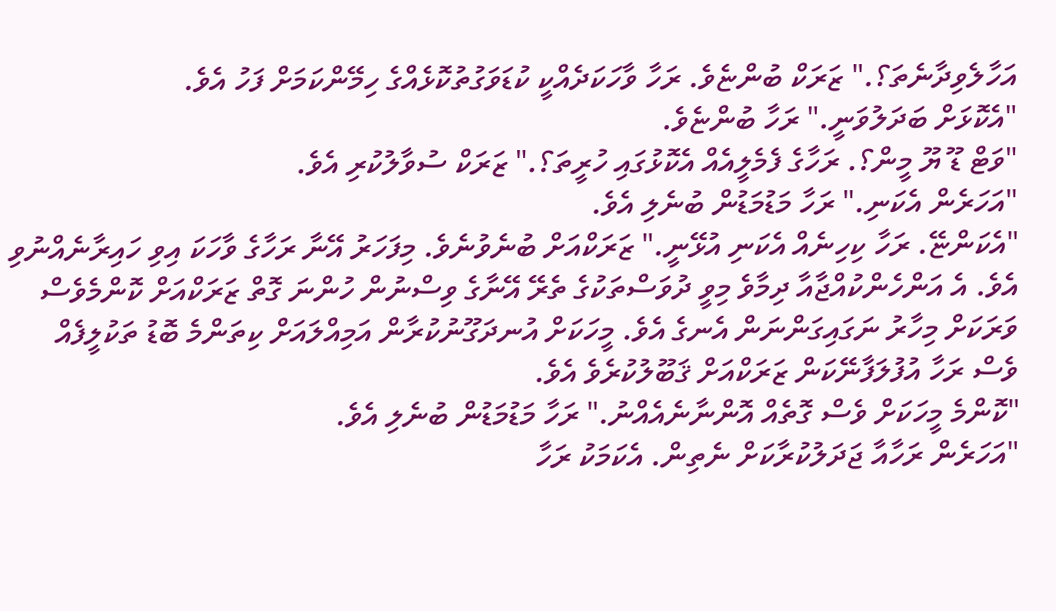އަހާލެވިދާނެތަ؟." ޒަރަކް ބުންޏެވެ. ރަހާ ވާހަކަދެއްކީ ކުޑަވަގުތުކޮޅެއްގެ ހިމޭންކަމަށް ފަހު އެވެ.
"އެކޮޅަށް ބަދަލުވަނީ." ރަހާ ބުންޏެވެ.
"ވަޓް ޑޫ ޔޫ މީން؟. ރަހާގެ ފެމެލީއެއް އެކޮޅުގައި ހުރީތަ؟." ޒަރަކް ސުވާލުކުރި އެވެ.
"އަހަރެން އެކަނި." ރަހާ މަޑުމަޑުން ބުނެލި އެވެ.
"އެކަންޏޭ. ރަހާ ކިހިނެއް އެކަނި އުޅޭނީ." ޒަރަކްއަށް ބުނެވުނެވެ. މިފަހަރު އޭނާ ރަހާގެ ވާހަކަ އިވި ހައިރާނެއްނުވި އެވެ. އެ އަންހެންކުއްޖާއާ ދިމާވެ މިވީ ދުވަސްތަކުގެ ތެރޭ އޭނާގެ ވިސްނުން ހުންނަ ގޮތް ޒަރަކްއަށް ކޮންމެވެސް ވަރަކަށް މިހާރު ނަގައިގަންނަން އެނގެ އެވެ. މީހަކަށް އުނދަގޫނުކުރާން އަމިއްލައަށް ކިތަންމެ ބޮޑު ތަކުލީފެއް ވެސް ރަހާ އުފުލަފާނޭކަން ޒަރަކްއަށް ޤަބޫލުކުރެވެ އެވެ.
"ކޮންމެ މީހަކަށް ވެސް ގޮތެއް އޮންނާނެއެއްނު." ރަހާ މަޑުމަޑުން ބުނެލި އެވެ.
"އަހަރެން ރަހާއާ ޖަދަލުކުރާކަށް ނެތިން. އެކަމަކު ރަހާ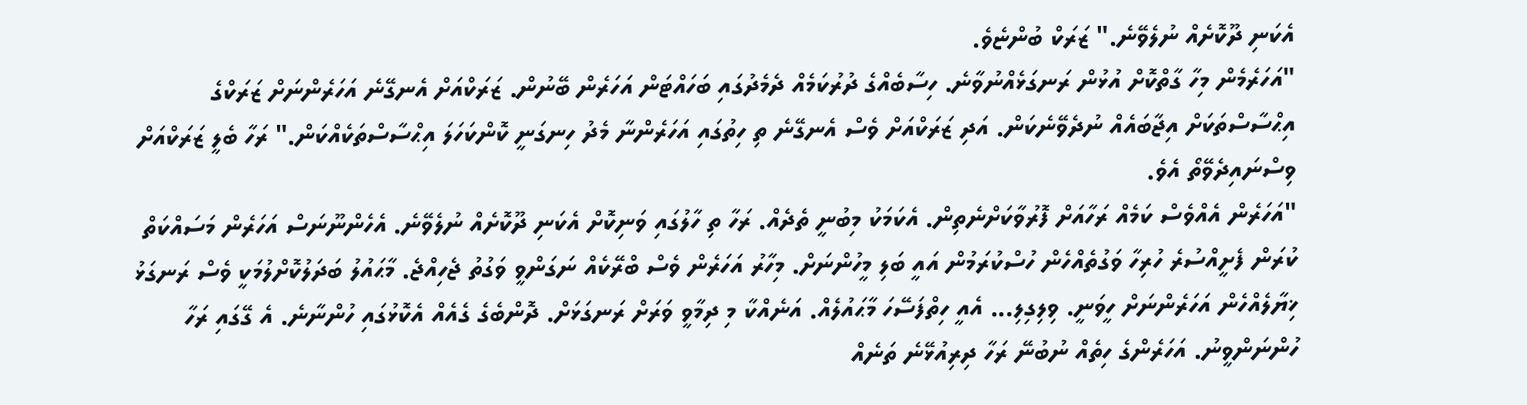އެކަނި ދޫކޮށެއް ނުލެވޭނެ." ޒަރަކް ބުންޏެވެ.
"އަހަރެމެން މިހާ ގާތްކޮށް އުޅުން ރަނގަޅެއްނުވާނެ. ހިސާބެއްގެ ދުރުކަމެއް ދެމެދުގައި ބަހައްޓަން އަހަރެން ބޭނުން. ޒަރަކްއަށް އެނގޭނެ އަހަރެންނަށް ޒަރަކްގެ އިޙްސާސްތަކަށް އިޖާބައެއް ނުދެވޭނެކަން. އަދި ޒަރަކްއަށް ވެސް އެނގޭނެ ތި ހިތުގައި އަހަރެންނާ މެދު ހިނގަނީ ކޮންކަހަލަ އިޙްސާސްތަކެއްކަން." ރަހާ ބެލީ ޒަރަކްއަށް ވިސްނައިދެވޭތޯ އެވެ.
"އަހަރެން އެއްވެސް ކަމެއް ރަހާއަށް ފޮރުވާކަށްނެތިން. އެކަމަކު މިބުނީ ތެދެއް. ރަހާ ތި ހާލުގައި ވަނިކޮށް އެކަނި ދޫކޮށެއް ނުލެވޭނެ. އެހެންނޫނަސް އަހަރެން މަސައްކަތް ކުރަން ފެށީއްސުރެ ހުރިހާ ވަގުތެއްހެން ހުސްކުރަމުން އައީ ބަލި މީހުންނަށް. މިހާރު އަހަރެން ވެސް ބްރޭކެއް ނަގަންވީ ވަގުތު ޖެހިއްޖެ. މާޙައުލު ބަދަލުކޮށްލުމަކީ ވެސް ރަނގަޅު ޚިޔާލެއްހެން އަހަރެންނަށް ހީވަނީ. ވިލިގިލި... އެއީ ހިތްފަސޭހަ މާޙައުލެއް. އަނެއްކާ މި ދިމާވީ ވަރަށް ރަނގަޅަށް. ދޮންބެގެ ގެއެއް އެކޮޅުގައި ހުންނާނެ. އެ ގޭގައި ރަހާ ހުންނަންވީނު. އަހަރެންގެ ހިތެއް ނުބުނޭ ރަހާ ދިރިއުޅޭނެ ތަނެއް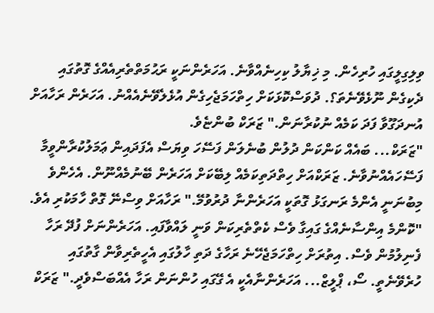ވިލިގިލީގައި ހުރިހެން. މި ޚިޔާލު ކިހިނެއްވާނެ. އަހަރެންނަކީ ރަޙުމަތްތެރިއެއްގެ ގޮތުގައި ދެކިގެން ނޫޅެވޭނެތަ؟. ދުވަސްކޮޅަކަށް ހިތްހަމަޖެހިގެން އުޅެލެވޭނެއެއްނު. އަހަރެން ރަހާއަށް އުނދަގޫވާ ފަދަ ކަމެއް ނުކުރާނަން." ޒަރަކް ބުންޏެވެ.
"ޒަރަކް... ބައެއް ކަންކަން ދުލުން ބުނެލަން ފަސޭހަ ވިޔަސް އެފަދައިން ޢަމަލުކުރާންވީމާ ފަސޭހައެއްނުވާނެ. ޒަރަކްއަށް ހިތްދަތިކަމެއް ލިބޭކަށް އަހަރެން ބޭނުމެއްނޫން. އެހެންވެ މިބުނަނީ އެންމެ ރަނގަޅު ގޮތަކީ އަހަރެންނާ ދުރުވުމޭ." ރަހާއަށް ވިސްނޭ ގޮތް ހާމަކުރި އެވެ.
"ކޮންމެ އިންސާނެއްގެ ގައިގާ ވެސް ކެތްތެރިކަން ވަނީ ލައްވާފައި. އަހަރެންނަށް ފުދޭ ރަހާ ފެނިލުމުން ވެސް. އިތުރަށް ހިތްހަމަޖެހޭނެ ރަހާގެ ދަތި ހާލުގައި އެހީތެރިވާން ގާތުގައި ހުރެވޭނެތީ. ސޯ، ޕްލީޒް... އަހަރެންނާއެކީ އެ ގޭގައި ހުންނަން ރަހާ އެއްބަސްވެދީ." ޒަރަކް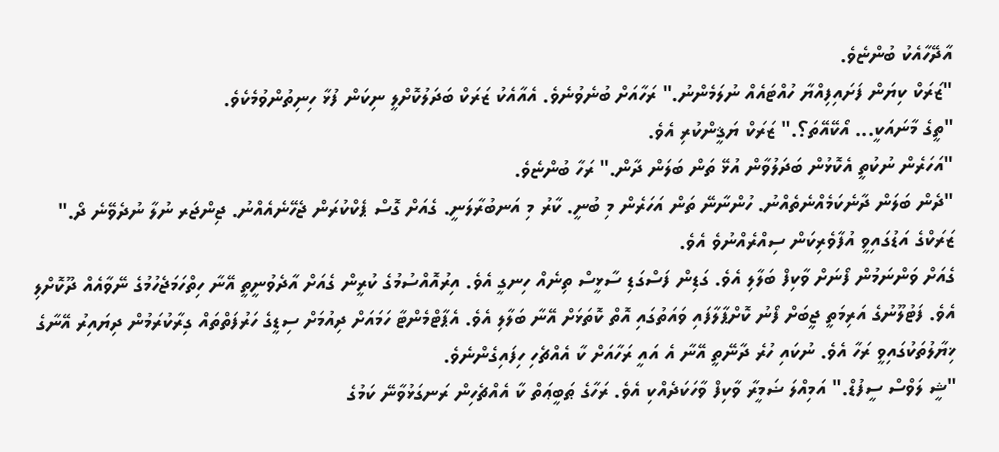އާދޭހާއެކު ބުންޏެވެ.
"ޒަރަކް ކިޔަން ފަށައިފިއްޔާ ހުއްޓައެއް ނުލަމެންނު." ރަހާއަށް ބުނެވުނެވެ. އެއާއެކު ޒަރަކް ބަދަލުކޮށްލީ ނިކަން ފުޅާ ހިނިތުންވުމެކެވެ.
"ތީގެ މާނައަކީ... އޯކޭއޭތަ؟." ޒަރަކް ޔަޤީންކުރި އެވެ.
"އަހަރެން ނުކުތީ އެކޮޅުން ބަދަލުވާން އުޅޭ ތަން ބަލަން ދާން." ރަހާ ބުންޏެވެ.
"ދެން ބަލަން ދާނެކަމެއްނެތެއްނު. ހުންނާނޭ ތަން އަހަރެން މި ބުނީ. ކާރު މި އަނބުރާލަނީ. ގެއަށް ގޮސް ޕެކްކުރަން ޖެހޭނެއެއްނު. ޖިންޖަރ ނުލާ ނުދެވޭނެ ދޯ." ޒަރަކްގެ އަޑުގައިވީ އުފާވެރިކަން ސިއްރެއްނުވެ އެވެ.
ގެއަށް ވަންނަމުން ފޯނަށް ވާކިފް ބަލާލި އެވެ. ގަޑިން ފަސްގަޑި ސާޅީސް ތިނެއް ހިނގީ އެވެ. އިރުއޮއްސުމުގެ ކުރީން ގެއަށް އާދެވުނީތީ އޭނާ ހިތްހަމަޖެހުމުގެ ނޭވާއެއް ދޫކޮށްލި އެވެ. ފަޓުލޫނުގެ އަރިމަތީ ޖީބަށް ފޯނު ކޮށްޕާލާފައި ވައަތުގައި އޮތް ކޮތަޅަށް އޭނާ ބަލާލި އެވެ. އެޕާޓްމެންޓާ ހަމައަށް ދިއުމަށް ސިޑީގެ ހަރުފަތްތައް ގިރާކުރަމުން ދިޔައިރު އޭނާގެ ޚިޔާލުތަކުގައިވީ ރަހާ އެވެ. ނުކައި ހުރެ ދާނޭތީ އޭނާ އެ އައީ ރަހާއަށް ކާ އެއްޗެހި ހިފައިގެންނެވެ.
"ޝީ ލަވްސް ސީފުޑް." އަމިއްލަ ޟަމީރާ ވާކިފް ވާހަކަދެއްކި އެވެ. ރަހާގެ ޠަބީޢަތް ކާ އެއްޗެހިން ރަނގަޅުވާނޭ ކަމުގެ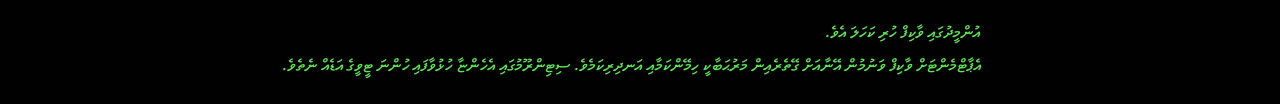އުންމީދުގައި ވާކިފް ހުރި ކަހަލަ އެވެ.
އެޕާޓްމެންޓަށް ވާކިފް ވަނުމުން އޭނާއަށް ގޭތެރެއިން މަރުޙަބާކީ ހިމޭންކަމާއި އަނދިރިކަމެވެ. ސިޓިންރޫމުގައި އެހެންޏާ ހުޅުވާފައި ހުންނަ ޓީވީގެ އަޑެއް ނެތެވެ.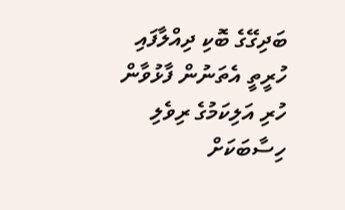ބަދިގޭގެ ބޮކި ދިއްލާފައި ހުރީތީ އެތަނުން ފާޅުވާން ހުރި އަލިކަމުގެ ރިވެލި ހިސާބަކަށް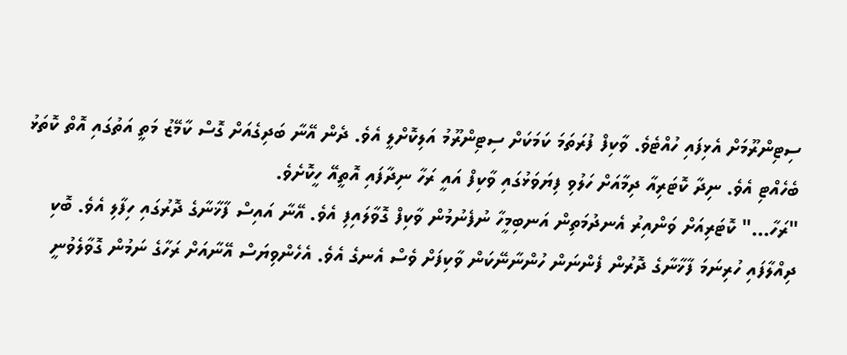ސިޓިންރޫމަށް އެޅިފައި ހުއްޓެވެ. ވާކިފް ފުރަތަމަ ކަމަކަށް ސިޓިންރޫމު އަލިކޮށްލީ އެވެ. ދެން އޭނާ ބަދިގެއަށް ގޮސް ކާމޭޒު މަތީ އަތުގައި އޮތް ކޮތަޅު ބެހެއްޓި އެވެ. ނިދާ ކޮޓަރިއާ ދިމާއަށް ހަލުވި ފިޔަވަޅުގައި ވާކިފް އައީ ރަހާ ނިދާފައި އޮތީއޭ ހީކޮށެވެ.
"ރަހާ..." ކޮޓަރިއަށް ވަންއިރު އެނދުމަތިން އަނބިމީހާ ނުފެނުމުން ވާކިފް ގޮވާލައިފި އެވެ. އޭނާ އައިސް ފާޚާނާގެ ދޮރުގައި ހިފާލި އެވެ. ބޮކި ދިއްލާފައި ހުރިނަމަ ފާޚާނާގެ ދޮރުން ފެންނަން ހުންނާނޭކަން ވާކިފަށް ވެސް އެނގެ އެވެ. އެހެންވިޔަސް އޭނާއަށް ރަހާގެ ނަމުން ގޮވާލެވުނީ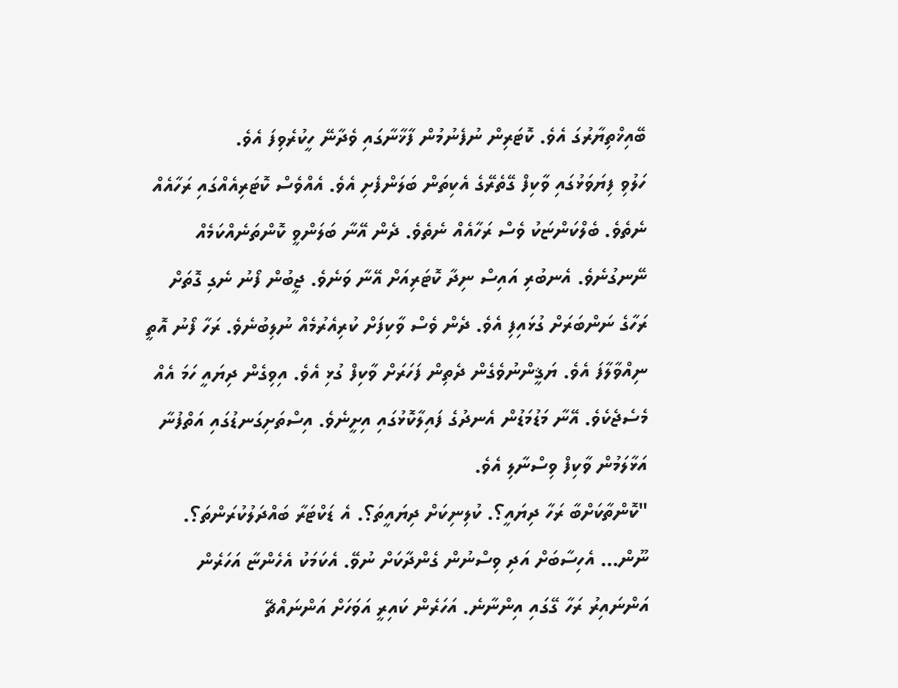ބޭއިޚްތިޔާރުގަ އެވެ. ކޮޓަރިން ނުފެނުމުން ފާޚާނާގައި ވެދާނޭ ހީކުރެވިފަ އެވެ.
ހަލުވި ފިޔަވަޅުގައި ވާކިފް ގޭތެރޭގެ އެކިތަން ބަލަންފެށި އެވެ. އެއްވެސް ކޮޓަރިއެއްގައި ރަހާއެއް ނެތެވެ. ބެލްކަންޏަކު ވެސް ރަހާއެއް ނެތެވެ. ދެން އޭނާ ބަލަންވީ ކޮންތަނެއްކަމެއް ނޭނގުނެވެ. އެނބުރި އައިސް ނިދާ ކޮޓަރިއަށް އޭނާ ވަނެވެ. ޖީބުން ފޯނު ނެގި ގޮތަށް ރަހާގެ ނަންބަރަށް ގުޅައިފި އެވެ. ދެން ވެސް ވާކިފަށް ކުރިއެރުމެއް ނުލިބުނެވެ. ރަހާ ފޯނު އޮތީ ނިއްވާލާފަ އެވެ. ޔަޤީންނުވެގެން ދެތިން ފަހަރަށް ވާކިފް ގުޅި އެވެ. އިވިގެން ދިޔައީ ހަމަ އެއް މެސެޖެކެވެ. އޭނާ މަޑުމަޑުން އެނދުގެ ފައިލާކޮޅުގައި އިށީނެވެ. އިސްތަށިގަނޑުގައި އަތްފުނާ އަޅާލަމުން ވާކިފް ވިސްނާލި އެވެ.
"ކޮންތާކަށްބާ ރަހާ ދިޔައީ؟. ކުލިނިކަށް ދިޔައީތަ؟. އެ ޑަކްޓަރާ ބައްދަލުކުރަންތަ؟. ނޫން... އެހިސާބަށް އަދި ވިސްނުން ގެންދާކަށް ނުވޭ. އެކަމަކު އެހެންޏާ އަހަރެން އަންނައިރު ރަހާ ގޭގައި އިންނާނެ. އަހަރެން ކައިރީ އަވަހަށް އަންނައްޗޭ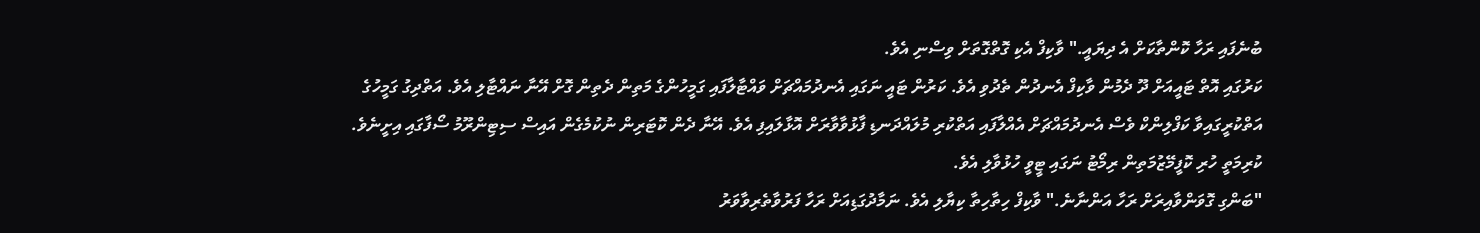ބުނެފައި ރަހާ ކޮންތާކަށް އެ ދިޔައީ." ވާކިފް އެކި ގޮތްގޮތަށް ވިސްނި އެވެ.
ކަރުގައި އޮތް ޓައީއަށް ދޫ ދެމުން ވާކިފް އެނދުން ތެދުވި އެވެ. ކަރުން ޓައީ ނަގައި އެނދުމައްޗަށް ވައްޓާލާފައި ގަމީހުންގެ މަތިން ދެތިން ގޮށް އޭނާ ނައްޓާލި އެވެ. އަތްދިގު ގަމީހުގެ އަތްކުރީގައިވާ ކަފްލިންކް ވެސް އެނދުމައްޗަށް އެއްލާފައި އަތްކުރި މުލައްދަނޑި ފާޅުވާވާރަށް އޮޅާލައިފި އެވެ. އޭނާ ދެން ކޮޓަރިން ނުކުމެގެން އައިސް ސިޓިންރޫމު ސޯފާގައި އިށީނެވެ. ކުރިމަތީ ހުރި ކޮފީމޭޒުމަތިން ރިމޯޓު ނަގައި ޓީވީ ހުޅުވާލި އެވެ.
"ބަންގި ގޮވަންވާއިރަށް ރަހާ އަންނާނެ." ވާކިފް ހިތާހިތާ ކިޔާލި އެވެ. ނަމާދުގަޑިއަށް ރަހާ ފަރުވާތެރިވާވަރު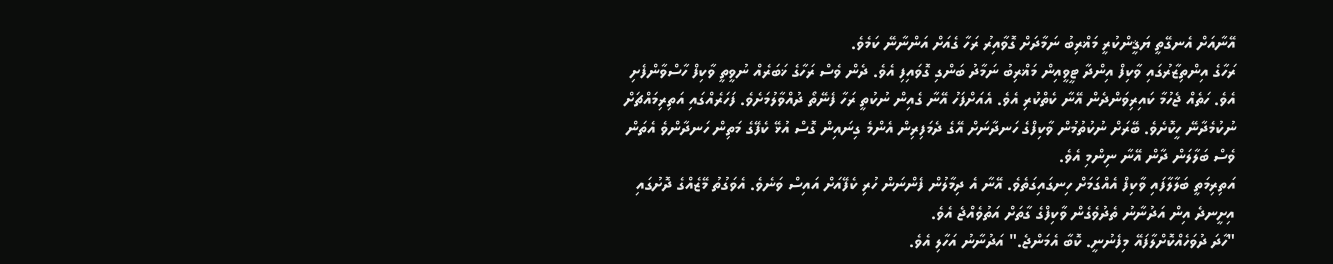އޭނާއަށް އެނގޭތީ ޔަޤީންކުރީ މަޣްރިބު ނަމާދަށް ގޮވާއިރު ރަހާ ގެއަށް އަންނާނޭ ކަމެވެ.
ރަހާގެ އިންތިޒާރުގައި ވާކިފް އިންދާ ޓީވީއިން މަޣްރިބު ނަމާދު ބަންގި ގޮވައިފި އެވެ. ދެން ވެސް ރަހާގެ ޚަބަރެއް ނުވީތީ ވާކިފް ހާސްވާންފެށި އެވެ. ހަތެއް ޖެހުމާ ކައިރިވަންދެން އޭނާ ކެތްކުރި އެވެ. އެއަށްފަހު އޭނާ ގެއިން ނުކުތީ ރަހާ ފެނޭތޯ ދުއްވާލުމަށެވެ. ފަހަރެއްގައި އަތިރިމައްޗަށް ނުކުމެދާނޭ ހީކޮށެވެ. ބޭރަށް ނުކުތުމުން ވާކިފްގެ ހަނދާނަށް އޭގެ ދެމަފިރިން އެންމެ ގިނައިން ގޮސް އުޅޭ ކެފޭގެ މަތިން ހަނދާންވެ އެތަން ވެސް ބަލާލަން ދާން އޭނާ ނިންމި އެވެ.
އަތިރިމަތީ ބަލާލާފައި ވާކިފް އެއްގަމަށް ހިނގައިގަތެވެ. އޭނާ އެ ދިމާލުން ފެންނަން ހުރި ކެފޭއަށް އައިސް ވަނެވެ. އެވަގުތު މޭޒެއްގެ ދޮށުގައި އިށީނދެ އިން އަދުނާނު ތެދުވެގެން ވާކިފްގެ ގާތަށް އަތުވެއްޖެ އެވެ.
"ހާދަ ދުވަހެއްކޮށްލާފައޭ މިފެނުނީ. ކޮބާ އެމަންޖެ." އަދުނާނު އަހާލި އެވެ.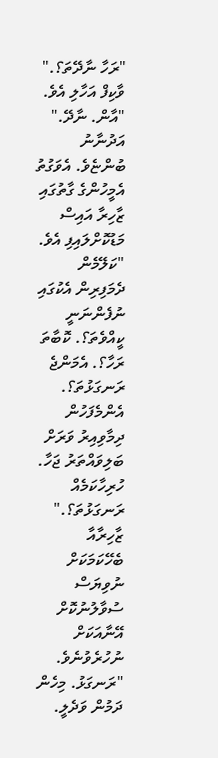"ރަހާ ނާދޭތަ؟." ވާކިފް އަހާލި އެވެ.
"އާން. ނާދޭ." އަދުނާނު ބުންޏެވެ. އެވަގުތު އެމީހުންގެ ގާތުގައި ޒާހިރާ އައިސް މަޑުކޮށްލައިފި އެވެ.
"ކަލޭމެން ދެމަފިރިން އެކުގައި ނުފެންނަނީ ކީއްވެތަ؟. ކޮބާތަ ރަހާ؟. އެމަންޖެ ރަނގަޅުތަ؟. އެންމެފަހުން ދިމާވިއިރު ވަރަށް ބަލިވައްތަރު ޖަހާ. ހުރިހާކަމެއް ރަނގަޅުތަ؟." ޒާހިރާއާ ބެހޭކަމަކަށް ނުވިޔަސް ސުވާލުނުކޮށް އޭނާއަކަށް ނުހުރެވުނެވެ.
"ރަނގަޅު. މިހެން ދަމުން ވަދެލީ.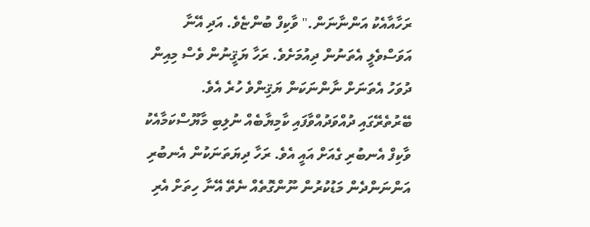ރަހާއާއެކު އަންނާނަން." ވާކިފް ބުންޏެވެ. އަދި އޭނާ އަވަސްވެލީ އެތަނުން ދިއުމަށެވެ. ރަހާ ޔަޤީނުން ވެސް މިއިން ދުވަހު އެތަނަށް ނާންނަކަން ޔަޤިންވެ ހުރެ އެވެ.
ބޭރުތެރޭގައި ދުއްވަދުއްވާފައި ކާމިޔާބެއް ނުލިބި މާޔޫސްކަމާއެކު ވާކިފް އެނބުރި ގެއަށް އައީ އެވެ. ރަހާ ދިޔަތަނަކުން އެނބުރި އަންނަންދެން މަޑުކުރުން ނޫންގޮތެއް ނެތޭ އޭނާ ހިތަށް އެރި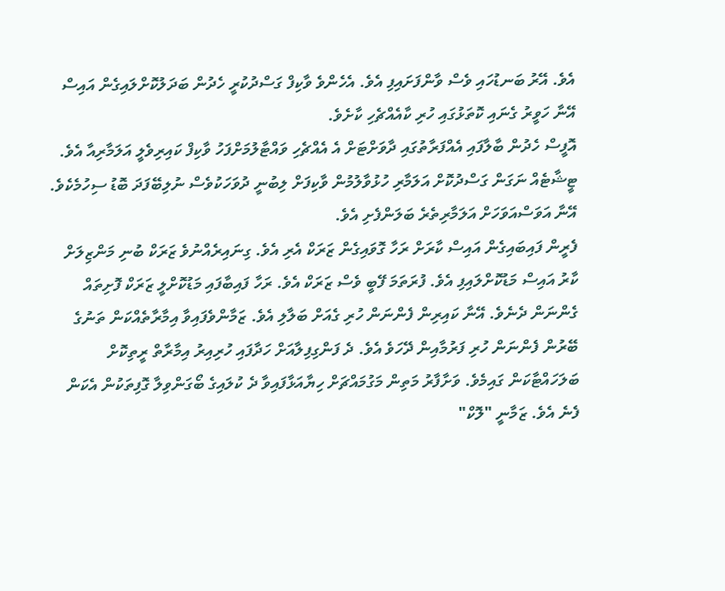އެވެ. އޭރު ބަނޑުހައި ވެސް ވާންފަށައިފި އެވެ. އެހެންވެ ވާކިފް ގަސްދުކުރީ ހެދުން ބަދަލުކޮށްލައިގެން އައިސް އޭނާ ހަވީރު ގެނައި ކޮތަޅުގައި ހުރި ކާއެއްޗެހި ކާށެވެ.
އޮފީސް ހެދުން ބާލާފައި އެއްފަރާތުގައި ދާވަށްޓަށް އެ އެއްޗެހި ވައްޓާލުމަށްފަހު ވާކިފް ކައިރިވެލީ އަލަމާރިއާ އެވެ. ޓީޝާޓެއް ނަގަން ގަސްދުކޮށް އަލަމާރި ހުޅުވާލުމުން ވާކިފަށް ލިބުނީ ދުވަހަކުވެސް ނުލިބޭފަދަ ބޮޑު ސިހުމެކެވެ. އޭނާ އަވަސްއަވަހަށް އަލަމާރިތެރެ ބަލަންފެށި އެވެ.
ފެރީން ފައިބައިގެން އައިސް ކާރަށް ރަހާ ގޮވައިގެން ޒަރަކް އެރި އެވެ. ގިނައިރެއްނުވެ ޒަރަކް ބުނި މަންޒިލަށް ކާރު އައިސް މަޑުކޮށްލައިފި އެވެ. ފުރަތަމަ ފޭބީ ވެސް ޒަރަކް އެވެ. ރަހާ ފައިބާފައި މަޑުކޮށްލީ ޒަރަކް ފޮށިތައް ގެންނަން ދެނެވެ. އޭނާ ކައިރިން ފެންނަން ހުރި ގެއަށް ބަލާލި އެވެ. ޒަމާންވެފައިވާ އިމާރާތެއްކަން ތަނުގެ ބޭރުން ފެންނަން ހުރި ފަރުމާއިން ދޭހަވެ އެވެ. ދެ ފަންގިފިލާއަށް ހަދާފައި ހުރިއިރު އިމާރާތް ރީތިކޮށް ބަލަހައްޓާކަން ގައިމެވެ. ވަށާފާރު މަތިން މަގުމައްޗަށް ހިޔާއަޅާފައިވާ ދެ ކުލައިގެ ބޯގަންވިލާ ގޮފިތަކުން އެކަން ފެނެ އެވެ. ޒަމާނީ "ލޮކް"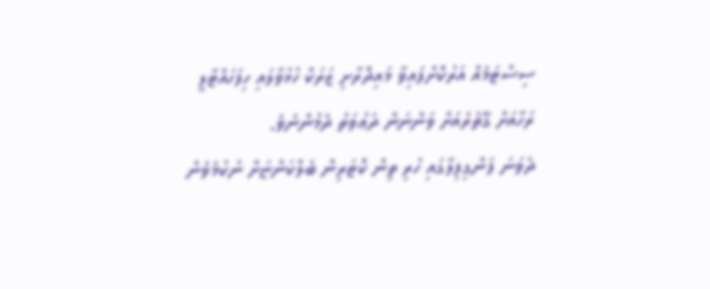ސިސްޓަމެއް އަރުކޮށްފައިވާ މައިދޮރާށި ޒަރަކް ހުޅުވާލައި ހިފަހައްޓާލީ ރަހާއަށް ގޭތެރެއަށް ވަންނަން ދަޢުވަތު ދެމުންނެވެ.
ދެވަނަ ފަންގިފިލާގައި ހުރި ތިން ކޮޓަރިން ބެލްކަންޏަށް ނުކުމެވެން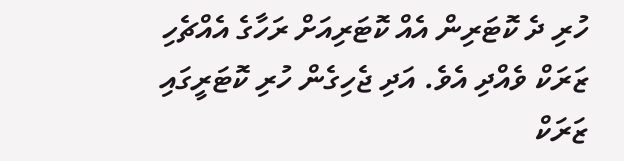ހުރި ދެ ކޮޓަރިން އެއް ކޮޓަރިއަށް ރަހާގެ އެއްޗެހި ޒަރަކް ވެއްދި އެވެ. އަދި ޖެހިގެން ހުރި ކޮޓަރީގައި ޒަރަކް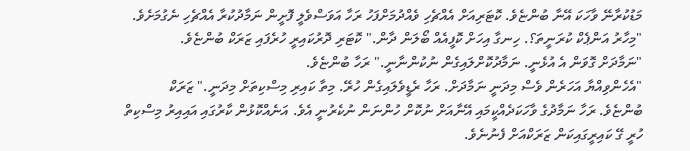މަޑުކުރާނޭ ވާހަކަ އޭނާ ބުންޏެވެ. ކޮޓަރިއަށް އެއްޗެހި ވެއްދުމަށްފަހު ރަހާ އަވަސްވެލީ ފޮށީން ނަމާދުކުރާ އެއްޗެހި ނެގުމަށެވެ.
"މިހާރު އަންޕެކް ކުރަނީތަ؟. ހިނގާ އިހަށް ކޮފީއެއް ބޯލަން ދާން." ކޮޓަރި ދޮރުކައިރީ ހުރެފައި ޒަރަކް ބުންޏެވެ.
"ނަމާދަށް ގޮވަން އެ އުޅެނީ. ނަމާދުކޮށްލައިގެން ނުކުންނާނީ." ރަހާ ބުންޏެވެ.
"އެހެންވިއްޔާ އަހަރެން ވެސް މިދަނީ ނަމާދަށް. ރަހާ ރެޑީވެލައިގެން ހުރޭ. މިތާ ކައިރި މިސްކިތަށް މިދަނީ." ޒަރަކް ބުންޏެވެ. ރަހާ ނަމާދުގެ ވާހަކަދެއްކީމައި އޭނާއަށް ނުކޮށް ހުންނަން ނުކެރުނީ އެވެ. އަނެއްކޮޅުން ކާރުގައި އައިއިރު މިސްކިތް ހުރީ ގޭ ކައިރީގައިކަން ޒަރަކްއަށް ފެނުނެވެ.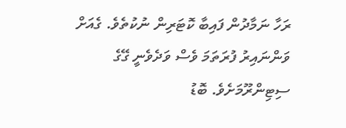ރަހާ ނަމާދުން ފައިބާ ކޮޓަރިން ނުކުތެވެ. ގެއަށް ވަންނައިރު ފުރަތަމަ ވެސް ވަދެވެނީ ގޭގެ ސިޓިންރޫމަށެވެ. ބޮޑު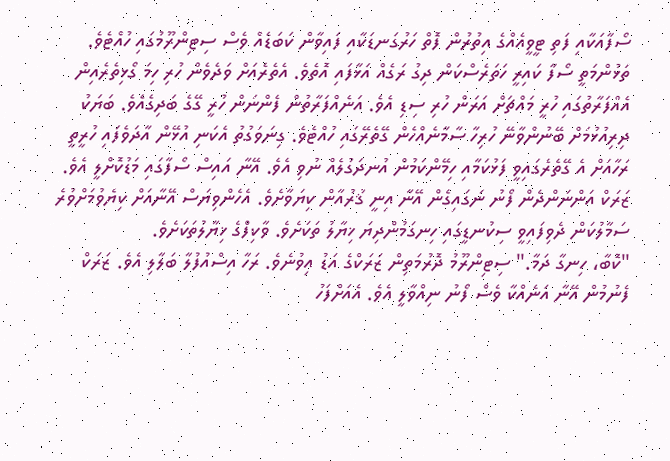ސޯފާއަކާއި ފަތި ޓީވީއެއްގެ އިތުރުން ފޮތް ހަރުގަނޑަކާއި ފައިވާން ކަބަޑެއް ވެސް ސިޓިންރޫމުގައި ހުއްޓެވެ. ތަޅުންމަތީ ސޯފާ ކައިރީ ހަތަރެސްކަން ދިގު ރަގެއް އަޅާފައި އޮތެވެ. އެތެރެއަށް ވަދެވެން ހުރި ހިމަ ގޯޅިތެރެއިން އެއްފަރާތުގައި ހުރީ މައްޗަށް އަރަން ހުރި ސިޑި އެވެ. އަނެއްފަރާތުން ފެންނަން ހުރީ ގޭގެ ބަދިގެއެވެ. ބަޔަކު ދިރިއުޅުމަށް ބޭނުންވާނޭ ހުރިހާ ސާމާނެއްހެން ގޭތެރޭގައި ހުއްޓެވެ. ގިނަވަގުތު އެކަނި އުޅޭން އާދަވެފައި ހުރީތީ ރަހާއަށް އެ ގޭތެރެގައިވީ ފަޅުކަމާއި ހިމޭންކަމުން އުނދަގުލެއް ނުވި އެވެ. އޭނާ އައިސް ސޯފާގައި މަޑުކޮށްލީ އެވެ. ޒަރަކް އަންނަންދެން ފޯނު ނަގައިގެން އޭނާ އިނީ ޤުރުއާން ކިޔަވާށެވެ. އެހެންވިޔަސް އޭނާއަށް ކިޔެވުމަށްވުރެ ސަމާލުކަން ދެވިފައިވީ ސިކުނޑީގައި ހިނގަމުންދިޔަ ޚިޔާލު ތަކަށެވެ. ވާކިފްގެ ޚިޔާލުތަކަށެވެ.
"ކޮބާ، ހިނގާ ދަމާ." ސިޓިންރޫމު ދޮރުމަތިން ޒަރަކްގެ އަޑު އިވުނެވެ. ރަހާ އިސްއުފުލާ ބަލާލި އެވެ. ޒަރަކް ފެނުމުން އޭނާ އަނެއްކާ ވެސް ފޯނު ނިއްވާލީ އެވެ. އެއަށްފަހު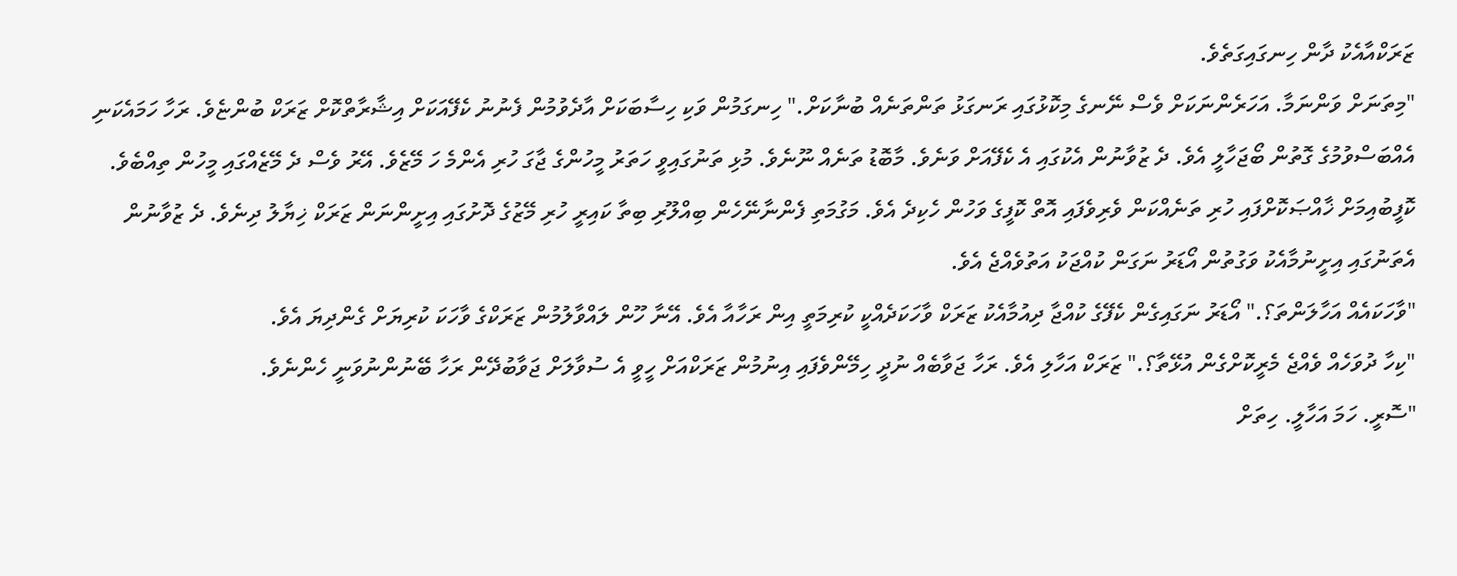ޒަރަކްއާއެކު ދާން ހިނގައިގަތެވެ.
"މިތަނަށް ވަންނަމާ. އަހަރެންނަކަށް ވެސް ނޭނގެ މިކޮޅުގައި ރަނގަޅު ތަންތަނެއް ބުނާކަށް." ހިނގަމުން ވަކި ހިސާބަކަށް އާދެވުމުން ފެނުނު ކެފޭއަކަށް އިޝާރާތްކޮށް ޒަރަކް ބުންޏެވެ. ރަހާ ހަމައެކަނި އެއްބަސްވުމުގެ ގޮތުން ބޯޖަހާލީ އެވެ. ދެ ޒުވާނުން އެކުގައި އެ ކެފޭއަށް ވަނެވެ. މާބޮޑު ތަނެއް ނޫނެވެ. މުޅި ތަނުގައިވީ ހަތަރު މީހުންގެ ޖާގަ ހުރި އެންމެ ހަ މޭޒެވެ. އޭރު ވެސް ދެ މޭޒެއްގައި މީހުން ތިއްބެވެ. ކޮފީބުއިމަށް ޚާއްޞަކޮށްފައި ހުރި ތަނެއްކަން ވެރިވެފައި އޮތް ކޮފީގެ ވަހުން ހެކިދެ އެވެ. މަގުމަތި ފެންނާނޭހެން ބިއްލޫރި ބިތާ ކައިރީ ހުރި މޭޒުގެ ދޮށުގައި އިށީންނަން ޒަރަކް ޚިޔާލު ދިނެވެ. ދެ ޒުވާނުން އެތަނުގައި އިށީނުމާއެކު ވަގުތުން އޯޑަރު ނަގަން ކުއްޖަކު އަތުވެއްޖެ އެވެ.
"ވާހަކައެއް އަހާލަންތަ؟." އޯޑަރު ނަގައިގެން ކެފޭގެ ކުއްޖާ ދިއުމާއެކު ޒަރަކް ވާހަކަދެއްކީ ކުރިމަތީ އިން ރަހާއާ އެވެ. އޭނާ ހޫން ލައްވާލުމުން ޒަރަކްގެ ވާހަކަ ކުރިޔަށް ގެންދިޔަ އެވެ.
"ކިހާ ދުވަހެއް ވެއްޖެ މެރީކޮށްގެން އުޅޭތާ؟." ޒަރަކް އަހާލި އެވެ. ރަހާ ޖަވާބެއް ނުދީ ހިމޭންވެފައި އިނުމުން ޒަރަކްއަށް ހީވީ އެ ސުވާލަށް ޖަވާބުދޭން ރަހާ ބޭނުންނުވަނީ ހެންނެވެ.
"ސޮރީ. ހަމަ އަހާލީ. ހިތަށް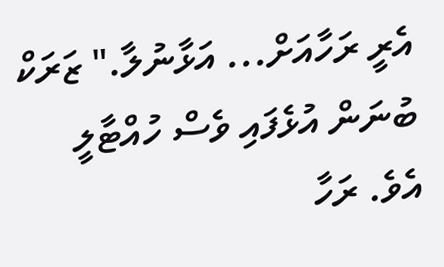އެރީ ރަހާއަށް... އަޅާނުލާ." ޒަރަކް ބުނަން އުޅެފައި ވެސް ހުއްޓާލީ އެވެ. ރަހާ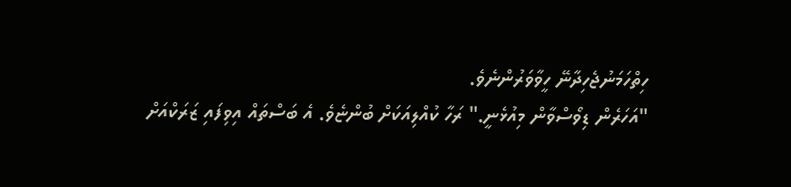ހިތްހަމަނުޖެހިދާނޭ ހީވާވަރުންނެވެ.
"އަހަރެން ޑިވޯސްވާން މިއުޅެނީ." ރަހާ ކުއްލިއަކަށް ބުންޏެވެ. އެ ބަސްތައް އިވިފައި ޒަރަކްއަށް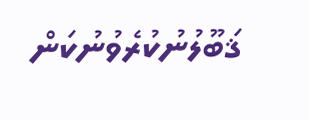ޤަބޫލުނުކުރެވުނުކަން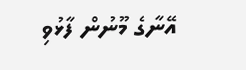އޭނާގެ މޫނުން ފާޅުވި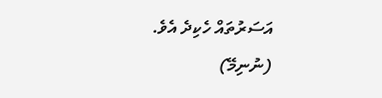އަސަރުތައް ހެކިދެ އެވެ.
(ނުނިމޭ)